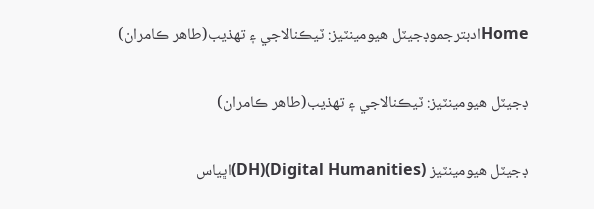Homeادبترجموڊجيٽل ھيومينٽيز: ٽيڪنالاجي ۽ تھذيب(طاھر ڪامران)

ڊجيٽل ھيومينٽيز: ٽيڪنالاجي ۽ تھذيب(طاھر ڪامران)

ڊجيٽل هيومينٽيز (Digital Humanities)(DH)اڀياس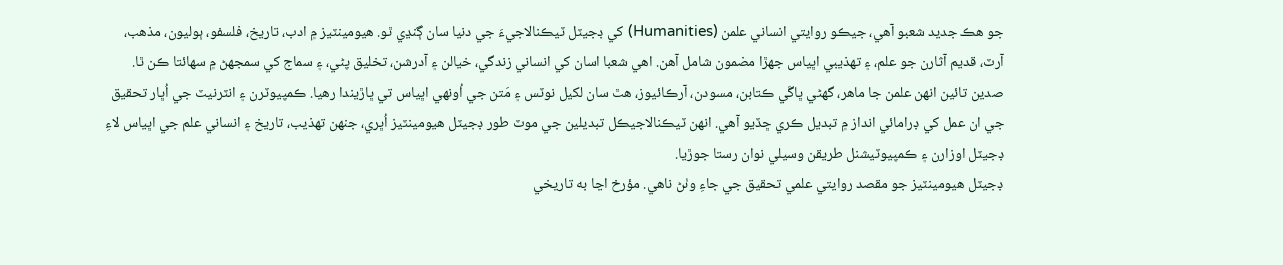جو هڪ جديد شعبو آهي، جيڪو روايتي انساني علمن (Humanities) کي ڊجيٽل ٽيڪنالاجيءَ جي دنيا سان ڳنڍي ٿو. هيومينٽيز ۾ ادب، تاريخ، فلسفو، ٻوليون، مذهب، آرٽ، قديم آثارن جو علم، ۽ تھذيبي اڀياس جھڙا مضمون شامل آهن. اهي شعبا اسان کي انساني زندگي، خيالن ۽ آدرشن، تخليق پڻي، ۽ سماج کي سمجهڻ ۾ سھائتا ڪن ٿا. صدين تائين انهن علمن جا ماهر، گهڻي ڀاڱي ڪتابن، مسودن، آرڪائيوز، هٿ سان لکيل نوٽس ۽ مَتن جي اُونھي اڀياس تي ڀاڙيندا رهيا. ڪمپيوٽرن ۽ انٽرنيٽ جي اُڀار تحقيق جي ان عمل کي ڊرامائي انداز ۾ تبديل ڪري ڇڏيو آھي. انهن ٽيڪنالاجيڪل تبديلين جي موٽ طور ڊجيٽل هيومينٽيز اُڀري، جنھن تھذيب، تاريخ ۽ انساني علم جي اڀياس لاءِ ڊجيٽل اوزارن ۽ ڪمپيوٽيشنل طريقن وسيلي نوان رستا جوڙيا.
ڊجيٽل هيومينٽيز جو مقصد روايتي علمي تحقيق جي جاءِ وٺڻ ناھي. مؤرخ اڃا به تاريخي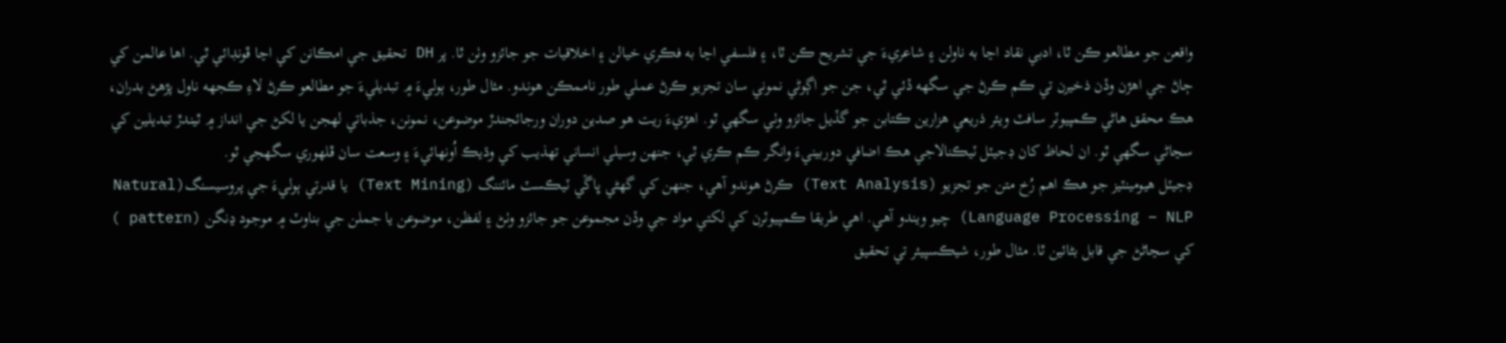واقعن جو مطالعو ڪن ٿا، ادبي نقاد اڃا به ناولن ۽ شاعريءَ جي تشريح ڪن ٿا، ۽ فلسفي اڃا به فڪري خيالن ۽ اخلاقيات جو جائزو وٺن ٿا. پر DH تحقيق جي امڪانن کي اڃا ڦونڊائي ٿي. اها عالمن کي ڄاڻ جي اهڙن وڏن ذخيرن تي ڪم ڪرڻ جي سگهه ڏئي ٿي، جن جو اڳوڻي نموني سان تجزيو ڪرڻ عملي طور ناممڪن هوندو. مثال طور، ٻوليءَ ۾ تبديليءَ جو مطالعو ڪرڻ لاءِ ڪجهه ناول پڙهڻ بدران، هڪ محقق هاڻي ڪمپيوٽر سافٽ ويئر ذريعي هزارين ڪتابن جو گڏيل جائزو وٺي سگهي ٿو. اهڙيءَ ريت هو صدين دوران ورجائجندڙ موضوعن، نمونن، جذباتي لھجن يا لکڻ جي انداز ۾ ٿيندڙ تبديلين کي سڃاڻي سگهي ٿو. ان لحاظ کان ڊجيٽل ٽيڪنالاجي هڪ اضافي دوربينيءَ وانگر ڪم ڪري ٿي، جنھن وسيلي انساني تھذيب کي وڌيڪ اُونهائيءَ ۽ وسعت سان ڦلهوري سگهجي ٿو.
ڊجيٽل هيومينٽيز جو هڪ اهم رُخ متن جو تجزيو (Text Analysis) ڪرڻ ھوندو آهي، جنھن کي گهڻي ڀاڱي ٽيڪسٽ مائننگ (Text Mining) يا قدرتي ٻوليءَ جي پروسيسنگ(Natural Language Processing – NLP) چيو ويندو آهي. اهي طريقا ڪمپيوٽرن کي لکتي مواد جي وڏن مجموعن جو جائزو وٺڻ ۽ لفظن، موضوعن يا جملن جي بناوٽ ۾ موجود ڍنگن (pattern ) کي سڃاڻڻ جي قابل بڻائين ٿا. مثال طور، شيڪسپيئر تي تحقيق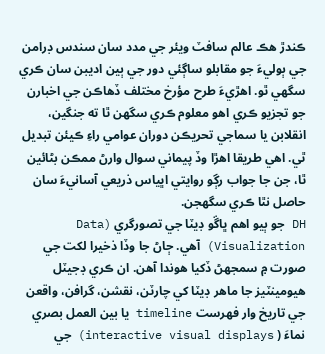ڪندڙ هڪ عالم سافٽ ويئر جي مدد سان سندس ڊرامن جي ٻوليءَ جو مقابلو ساڳئي دور جي ٻين اديبن سان ڪري سگهي ٿو. اهڙيءَ طرح مؤرخ مختلف ڏهاڪن جي اخبارن جو تجزيو ڪري اھو معلوم ڪري سگهن ٿا ته جنگين، انقلابن يا سماجي تحريڪن دوران عوامي راءِ ڪيئن تبديل ٿي. اهي طريقا اهڙا وڏ پيماني سوال وارڻ ممڪن بڻائين ٿا، جن جا جواب رڳو روايتي اڀياس ذريعي آسانيءَ سان حاصل نٿا ڪري سگهجن.
DH جو ٻيو اهم ڀاڱو ڊيٽا جي تصورگري (Data Visualization) آهي. ڄاڻ جا وڏا ذخيرا لکت جي صورت ۾ سمجهڻ ڏکيا هوندا آهن. ان ڪري ڊجيٽل هيومينٽيز جا ماهر ڊيٽا کي چارٽن، نقشن، گرافن، واقعن جي تاريخ وار فھرست timeline يا بين العمل بصري نماءَ ( interactive visual displays) جي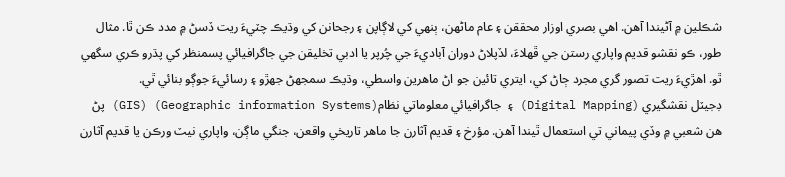شڪلين ۾ آڻيندا آهن. اهي بصري اوزار محققن ۽ عام ماڻهن، ٻنهي کي لاڳاپن ۽ رجحانن کي وڌيڪ چٽيءَ ريت ڏسڻ ۾ مدد ڪن ٿا. مثال طور، ڪو نقشو قديم واپاري رستن جي ڦھلاءَ، لڏپلاڻ دوران آباديءَ جي چُرپر يا ادبي تخليقن جي جاگرافيائي پسمنظر کي پڌرو ڪري سگهي ٿو. اهڙيءَ ريت تصور گري مجرد ڄاڻ کي، ايتري تائين جو اڻ ماھرين واسطي، وڌيڪ سمجهڻ جھڙو ۽ رسائيءَ جوڳو بنائي ٿي.
ڊجيٽل نقشگيري (Digital Mapping) ۽ جاگرافيائي معلوماتي نظام(Geographic information Systems) (GIS) پڻ هن شعبي ۾ وڏي پيماني تي استعمال ٿيندا آھن. مؤرخ ۽ قديم آثارن جا ماهر تاريخي واقعن، جنگي ماڳن، واپاري نيٽ ورڪن يا قديم آثارن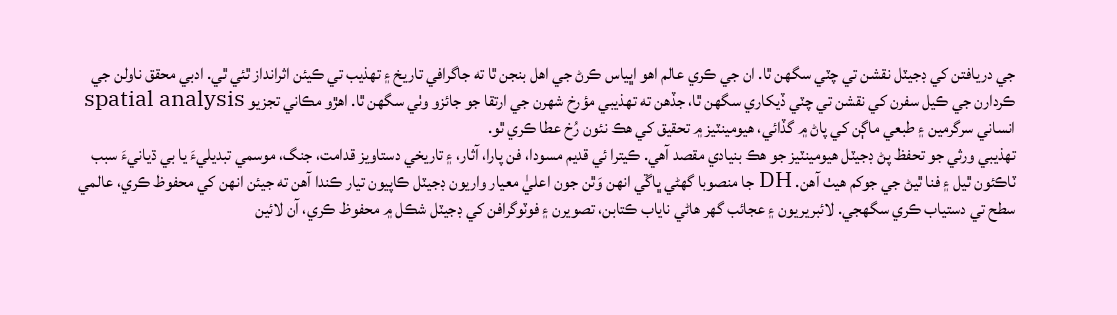جي دريافتن کي ڊجيٽل نقشن تي چٽي سگهن ٿا. ان جي ڪري عالم اھو اڀياس ڪرڻ جي اھل بنجن ٿا ته جاگرافي تاريخ ۽ تھذيب تي ڪيئن اثرانداز ٿئي ٿي. ادبي محقق ناولن جي ڪردارن جي ڪيل سفرن کي نقشن تي چٽي ڏيکاري سگهن ٿا، جڏهن ته تھذيبي مؤرخ شھرن جي ارتقا جو جائزو وٺي سگهن ٿا. اهڙو مڪاني تجزيو spatial analysis انساني سرگرمين ۽ طبعي ماڳن کي پاڻ ۾ گڏائي، ھيومينٽيز ۾ تحقيق کي ھڪ نئون رُخ عطا ڪري ٿو.
تھذيبي ورثي جو تحفظ پڻ ڊجيٽل هيومينٽيز جو هڪ بنيادي مقصد آهي. ڪيترا ئي قديم مسودا، فن پارا، آثار، ۽ تاريخي دستاويز قدامت، جنگ، موسمي تبديليءَ يا بي ڌيانيءَ سبب ٽاڪئون ٿيل ۽ فنا ٿيڻ جي جوکم ھيٺ آهن. DH جا منصوبا گهڻي ڀاڱي انهن وَٿن جون اعليٰ معيار واريون ڊجيٽل ڪاپيون تيار ڪندا آهن ته جيئن انهن کي محفوظ ڪري، عالمي سطح تي دستياب ڪري سگهجي. لائبريريون ۽ عجائب گهر هاڻي ناياب ڪتابن، تصويرن ۽ فوٽوگرافن کي ڊجيٽل شڪل ۾ محفوظ ڪري، آن لائين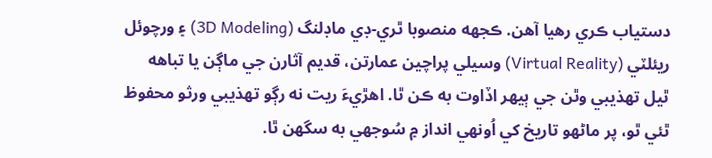دستياب ڪري رهيا آهن. ڪجهه منصوبا ٿري-ڊي ماڊلنگ (3D Modeling) ۽ ورچوئل ريئلٽي (Virtual Reality) وسيلي پراچين عمارتن، قديم آثارن جي ماڳن يا تباهه ٿيل تھذيبي وٿن جي ٻيھر اڏاوت به ڪن ٿا. اهڙيءَ ريت نه رڳو تھذيبي ورثو محفوظ ٿئي ٿو، پر ماڻهو تاريخ کي اُونهي انداز ۾ سُوجهي به سگهن ٿا.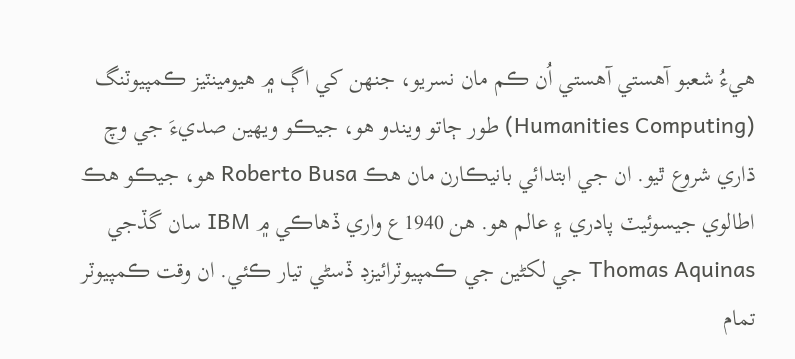هيءُ شعبو آهستي آهستي اُن ڪم مان نسريو، جنھن کي اڳ ۾ هيومينٽيز ڪمپيوٽنگ (Humanities Computing) طور ڄاتو ويندو هو، جيڪو ويھين صديءَ جي وچ ڌاري شروع ٿيو. ان جي ابتدائي بانيڪارن مان هڪ Roberto Busa هو، جيڪو هڪ اطالوي جيسوئيٽ پادري ۽ عالم هو. هن 1940ع واري ڏهاڪي ۾ IBM سان گڏجي Thomas Aquinas جي لکڻين جي ڪمپيوٽرائيزڊ ڏسڻي تيار ڪئي. ان وقت ڪمپيوٽر تمام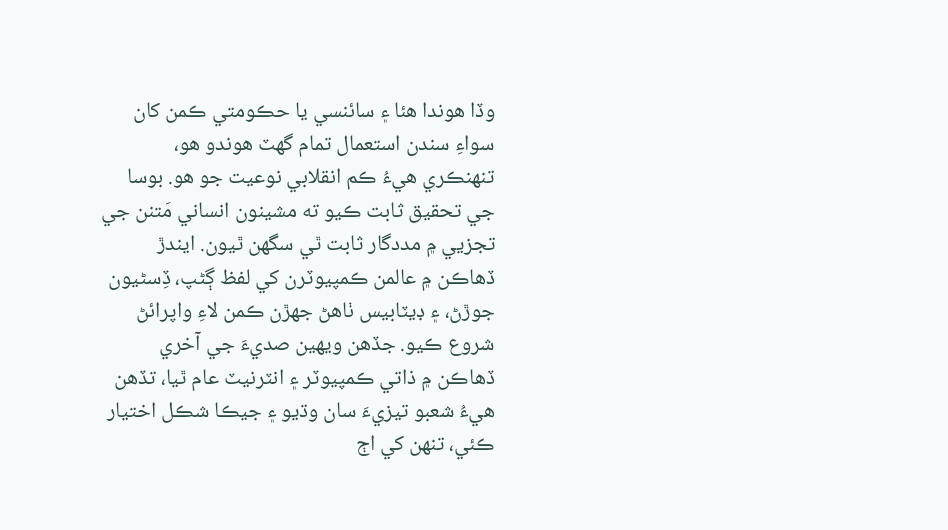وڏا هوندا هئا ۽ سائنسي يا حڪومتي ڪمن کان سواءِ سندن استعمال تمام گهٽ هوندو هو، تنھنڪري هيءُ ڪم انقلابي نوعيت جو هو. بوسا جي تحقيق ثابت ڪيو ته مشينون انساني مَتنن جي تجزيي ۾ مددگار ثابت ٿي سگهن ٿيون. ايندڙ ڏهاڪن ۾ عالمن ڪمپيوٽرن کي لفظ ڳڻپ، ڏِسڻيون جوڙڻ، ۽ ڊيٽابيس ٺاهڻ جھڙن ڪمن لاءِ واپرائڻ شروع ڪيو. جڏهن ويھين صديءَ جي آخري ڏهاڪن ۾ ذاتي ڪمپيوٽر ۽ انٽرنيٽ عام ٿيا، تڏهن هيءُ شعبو تيزيءَ سان وڌيو ۽ جيڪا شڪل اختيار ڪئي، تنھن کي اڄ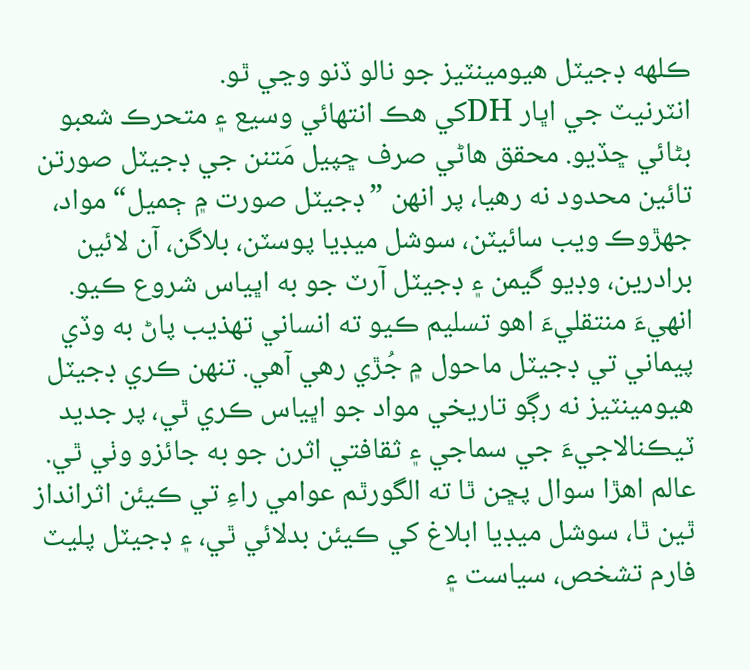ڪلهه ڊجيٽل هيومينٽيز جو نالو ڏنو وڃي ٿو.
انٽرنيٽ جي اڀار DHکي هڪ انتھائي وسيع ۽ متحرڪ شعبو بڻائي ڇڏيو. محقق هاڻي صرف ڇپيل مَتنن جي ڊجيٽل صورتن تائين محدود نه رهيا، پر انهن ”ڊجيٽل صورت ۾ ڄميل“ مواد، جھڙوڪ ويب سائيٽن، سوشل ميڊيا پوسٽن، بلاگن، آن لائين برادرين، وڊيو گيمن ۽ ڊجيٽل آرٽ جو به اڀياس شروع ڪيو. انھيءَ منتقليءَ اهو تسليم ڪيو ته انساني تھذيب پاڻ به وڏي پيماني تي ڊجيٽل ماحول ۾ جُڙي رهي آهي. تنھن ڪري ڊجيٽل هيومينٽيز نه رڳو تاريخي مواد جو اڀياس ڪري ٿي، پر جديد ٽيڪنالاجيءَ جي سماجي ۽ ثقافتي اثرن جو به جائزو وٺي ٿي. عالم اهڙا سوال پڇن ٿا ته الگورٿم عوامي راءِ تي ڪيئن اثرانداز ٿين ٿا، سوشل ميڊيا ابلاغ کي ڪيئن بدلائي ٿي، ۽ ڊجيٽل پليٽ فارم تشخص، سياست ۽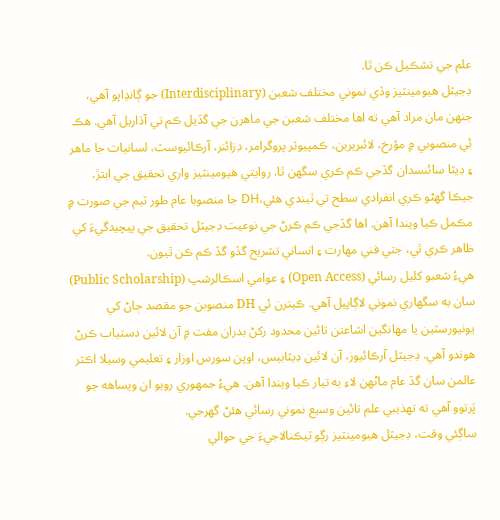علم جي تشڪيل ڪن ٿا.
ڊجيٽل هيومينٽيز وڏي نموني مختلف شعبن (Interdisciplinary) جو ڳانڍاپو آهي، جنھن مان مراد آھي ته اھا مختلف شعبن جي ماهرن جي گڏيل ڪم تي آڌاريل آھي. هڪ ئي منصوبي ۾ مؤرخ، لائبريرين، ڪمپيوٽر پروگرامر، ڊزائنر، آرڪائيوسٽ، لسانيات جا ماهر ۽ ڊيٽا سائنسدان گڏجي ڪم ڪري سگهن ٿا. روايتي هيومينٽيز واري تحقيق جي ابتڙ، جيڪا گهڻو ڪري انفرادي سطح تي ٿيندي هئي،DH جا منصوبا عام طور ٽيم جي صورت ۾ مڪمل ڪيا ويندا آهن. اها گڏجي ڪم ڪرڻ جي نوعيت ڊجيٽل تحقيق جي پيچيدگيءَ کي ظاهر ڪري ٿي، جتي فني مھارت ۽ انساني تشريح گڏو گڏ ڪم ڪن ٿيون.
هيءُ شعبو کليل رسائي (Open Access) ۽ عوامي اسڪالرشپ (Public Scholarship) سان به سگهاري نموني لاڳاپيل آهي. ڪيترن ئي DH منصوبن جو مقصد ڄاڻ کي يونيورسٽين يا مھانگين اشاعتن تائين محدود رکڻ بدران مفت ۾ آن لائين دستياب ڪرڻ ھوندو آهي. ڊجيٽل آرڪائيوز، آن لائين ڊيٽابيس، اوپن سورس اوزار ۽ تعليمي وسيلا اڪثر عالمن سان گڏ عام ماڻهن لاءِ به تيار ڪيا ويندا آهن. هيءُ جمهوري رويو ان ويساهه جو پَرتوو آھي ته تھذيبي علم تائين وسيع نموني رسائي هئڻ گهرجي.
ساڳئي وقت، ڊجيٽل هيومينٽيز رڳو ٽيڪنالاجيءَ جي حوالي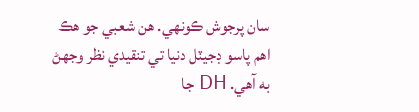سان پرجوش ڪونهي. هن شعبي جو هڪ اهم پاسو ڊجيٽل دنيا تي تنقيدي نظر وجهڻ به آهي. DH جا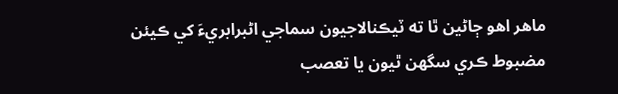ماهر اھو ڄاڻين ٿا ته ٽيڪنالاجيون سماجي اڻبرابريءَ کي ڪيئن مضبوط ڪري سگهن ٿيون يا تعصب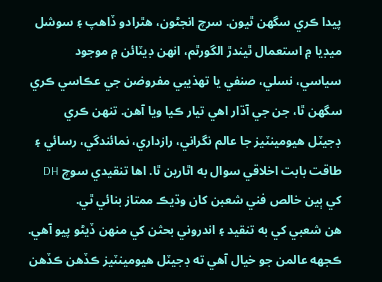پيدا ڪري سگهن ٿيون. سرچ انجڻون، ھٿرادو ڏاھپ ۽ سوشل ميڊيا ۾ استعمال ٿيندڙ الگورٿم، انهن ڊيٽائن ۾ موجود سياسي، نسلي، صنفي يا تھذيبي مفروضن جي عڪاسي ڪري سگهن ٿا، جن جي آڌار اهي تيار ڪيا ويا آهن. تنھن ڪري ڊجيٽل هيومينٽيز جا عالم نگراني، رازداري، نمائندگي، رسائي ۽ طاقت بابت اخلاقي سوال به اٿارين ٿا. اها تنقيدي سوچ DH کي ٻين خالص فني شعبن کان وڌيڪ ممتاز بنائي ٿي.
هن شعبي کي به تنقيد ۽ اندروني بحثن کي منھن ڏيڻو پيو آهي. ڪجهه عالمن جو خيال آهي ته ڊجيٽل هيومينٽيز ڪڏهن ڪڏهن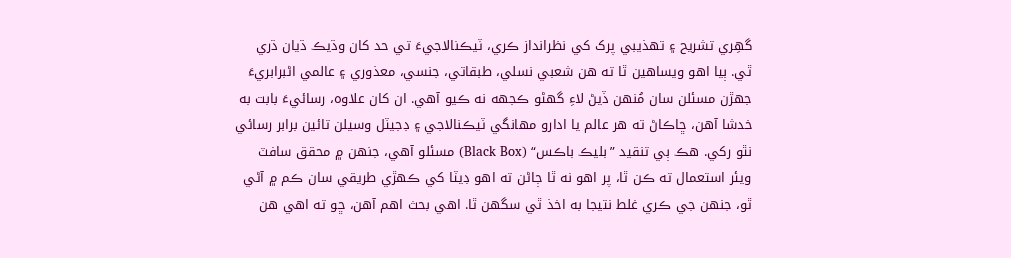گھِري تشريح ۽ تھذيبي پرک کي نظرانداز ڪري، ٽيڪنالاجيءَ تي حد کان وڌيڪ ڌيان ڌري ٿي. ٻيا اھو ويساھين ٿا ته هن شعبي نسلي، طبقاتي، جنسي، معذوري ۽ عالمي اڻبرابريءَ جھڙن مسئلن سان مُنھن ڏيڻ لاءِ گهڻو ڪجهه نه ڪيو آهي. ان کان علاوه، رسائيءَ بابت به خدشا آهن، ڇاڪاڻ ته هر عالم يا ادارو مھانگي ٽيڪنالاجي ۽ ڊجيٽل وسيلن تائين برابر رسائي نٿو رکي. هڪ ٻي تنقيد ”بليڪ باڪس“ (Black Box) مسئلو آهي، جنھن ۾ محقق سافٽ ويئر استعمال ته ڪن ٿا، پر اهو نه ٿا ڄاڻن ته اهو ڊيٽا کي ڪھڙي طريقي سان ڪم ۾ آڻي ٿو، جنھن جي ڪري غلط نتيجا به اخذ ٿي سگهن ٿا. اهي بحث اهم آهن، ڇو ته اهي هن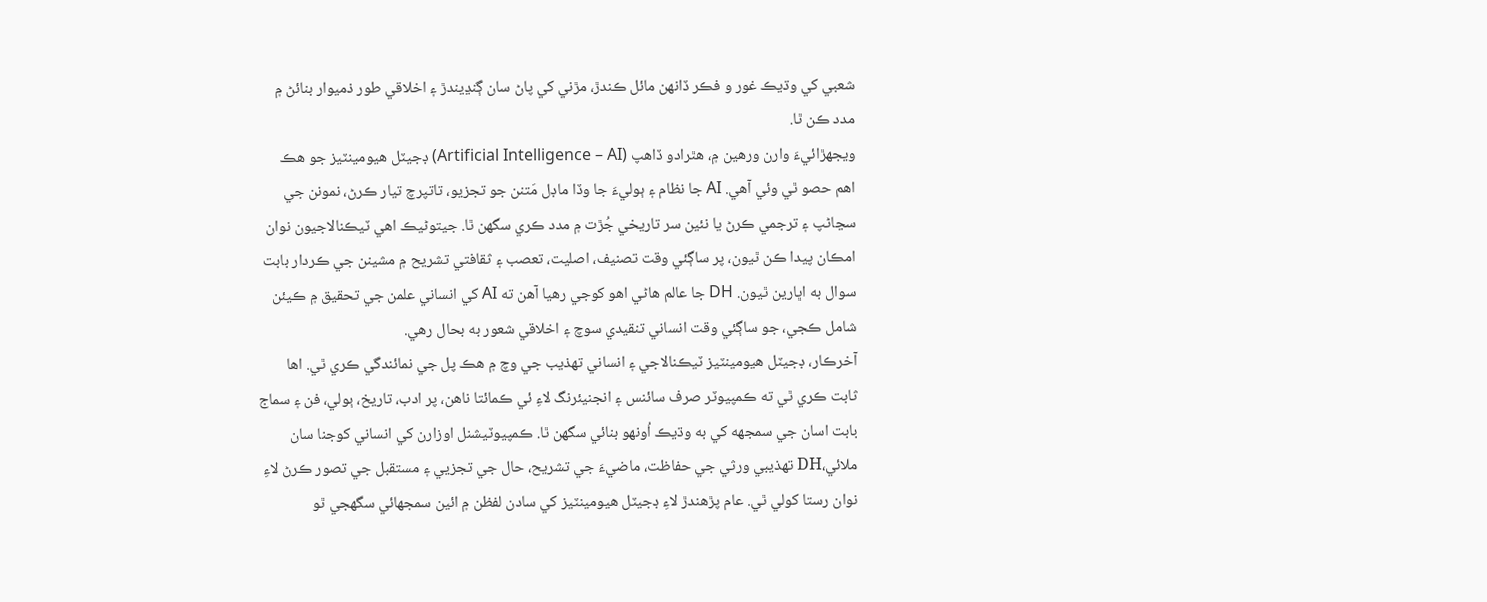شعبي کي وڌيڪ غور و فڪر ڏانھن مائل ڪندڙ، مڙني کي پاڻ سان ڳنڍيندڙ ۽ اخلاقي طور ذميوار بنائڻ ۾ مدد ڪن ٿا.
ويجهڙائيءَ وارن ورھين ۾، ھٿرادو ڏاھپ (Artificial Intelligence – AI) ڊجيٽل هيومينٽيز جو هڪ اهم حصو ٿي وئي آهي. AI جا نظام ۽ ٻوليءَ جا وڏا ماڊل مَتنن جو تجزيو، تاتپرچ تيار ڪرڻ، نمونن جي سڃاڻپ ۽ ترجمي ڪرڻ يا نئين سر تاريخي جُڙت ۾ مدد ڪري سگهن ٿا. جيتوڻيڪ اهي ٽيڪنالاجيون نوان امڪان پيدا ڪن ٿيون، پر ساڳئي وقت تصنيف، اصليت، تعصب ۽ ثقافتي تشريح ۾ مشينن جي ڪردار بابت سوال به اڀارين ٿيون. DH جا عالم هاڻي اهو کوجي رهيا آهن ته AI کي انساني علمن جي تحقيق ۾ ڪيئن شامل ڪجي، جو ساڳئي وقت انساني تنقيدي سوچ ۽ اخلاقي شعور به بحال رھي.
آخرڪار، ڊجيٽل هيومينٽيز ٽيڪنالاجي ۽ انساني تھذيب جي وچ ۾ هڪ پل جي نمائندگي ڪري ٿي. اها ثابت ڪري ٿي ته ڪمپيوٽر صرف سائنس ۽ انجنيئرنگ لاءِ ئي ڪمائتا ناهن، پر ادب، تاريخ، ٻولي، فن ۽ سماج بابت اسان جي سمجهه کي به وڌيڪ اُونهو بنائي سگهن ٿا. ڪمپيوٽيشنل اوزارن کي انساني کوجنا سان ملائي،DH تھذيبي ورثي جي حفاظت، ماضيءَ جي تشريح، حال جي تجزيي ۽ مستقبل جي تصور ڪرڻ لاءِ نوان رستا کولي ٿي. عام پڙهندڙ لاءِ ڊجيٽل هيومينٽيز کي سادن لفظن ۾ ائين سمجهائي سگهجي ٿو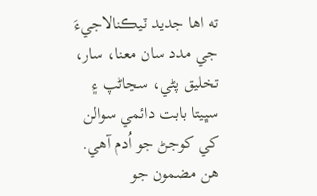ته اها جديد ٽيڪنالاجيءَ جي مدد سان معنا، سار، تخليق پڻي، سڃاڻپ ۽ سڀيتا بابت دائمي سوالن کي کوجڻ جو اُدم آهي. هن مضمون جو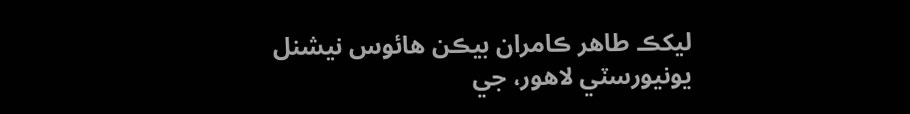ليکڪ طاهر ڪامران بيڪن ھائوس نيشنل يونيورسٽي لاھور، جي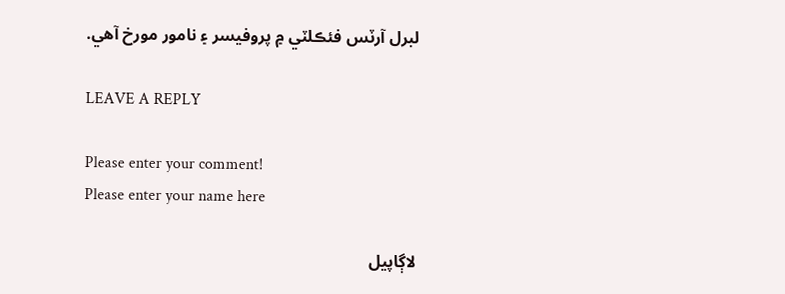لبرل آرٽس فئڪلٽي ۾ پروفيسر ۽ نامور مورخ آھي.

LEAVE A REPLY

Please enter your comment!
Please enter your name here

لاڳاپيل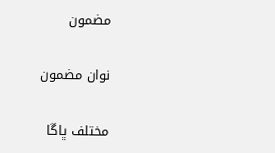مضمون

نوان مضمون

مختلف ڀاڱا